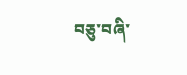བཅུ་བཞི་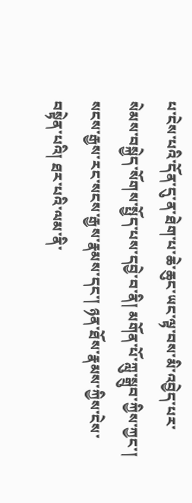པ་ངེས་པའི་དོན་དུ་ན་ཐེག་པ་ཆེ་ཆུང་ཡང་ལྟ་བས་མི་འབྱེད་པར་སེམས་བསྐྱེད་སོགས་སྤྱོད་པས་དབྱེ་བ་ནི། མགོན་པོ་ཀླུ་སྒྲུབ་ཀྱིས་ཀྱང་། སངས་རྒྱས་རང་སངས་རྒྱས་རྣམས་དང་། ཉན་ཐོས་རྣམས་ཀྱིས་ངེས་བསྟེན་པའི། ཐར་པའི་ལམ་ནི་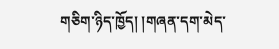གཅིག་ཉིད་ཁྱོད། །གཞན་དག་མེད་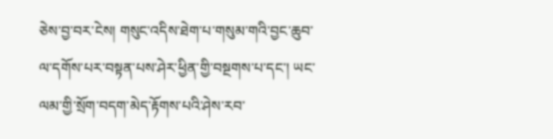ཅེས་བྱ་བར་ངེས། གསུང་འདིས་ཐེག་པ་གསུམ་གའི་བྱང་ཆུབ་ལ་དགོས་པར་བསྟན་པས་ཤེར་ཕྱིན་གྱི་བསྔགས་པ་དང་། ཡང་ལམ་གྱི་སྲོག་བདག་མེད་རྟོགས་པའི་ཤེས་རབ་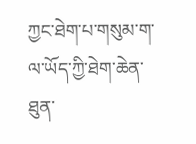ཀྱང་ཐེག་པ་གསུམ་ག་ལ་ཡོད་ཀྱི་ཐེག་ཆེན་ཐུན་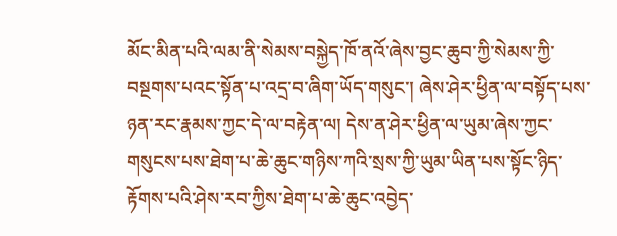མོང་མིན་པའི་ལམ་ནི་སེམས་བསྐྱེད་ཁོ་ནའོ་ཞེས་བྱང་ཆུབ་ཀྱི་སེམས་ཀྱི་བསྔགས་པའང་སྟོན་པ་འདྲ་བ་ཞིག་ཡོད་གསུང་། ཞེས་ཤེར་ཕྱིན་ལ་བསྟོད་པས་ཉན་རང་རྣམས་ཀྱང་དེ་ལ་བརྟེན་ལ། དེས་ན་ཤེར་ཕྱིན་ལ་ཡུམ་ཞེས་ཀྱང་གསུངས་པས་ཐེག་པ་ཆེ་ཆུང་གཉིས་ཀའི་སྲས་ཀྱི་ཡུམ་ཡིན་པས་སྟོང་ཉིད་རྟོགས་པའི་ཤེས་རབ་ཀྱིས་ཐེག་པ་ཆེ་ཆུང་འབྱེད་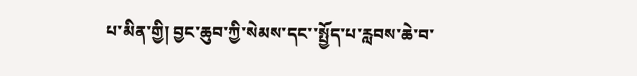པ་མིན་གྱི། བྱང་ཆུབ་ཀྱི་སེམས་དང་་སྤྱོད་པ་རླབས་ཆེ་བ་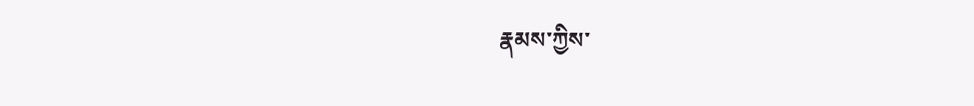རྣམས་ཀྱིས་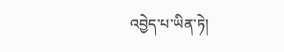འབྱེད་པ་ཡིན་ཏེ།